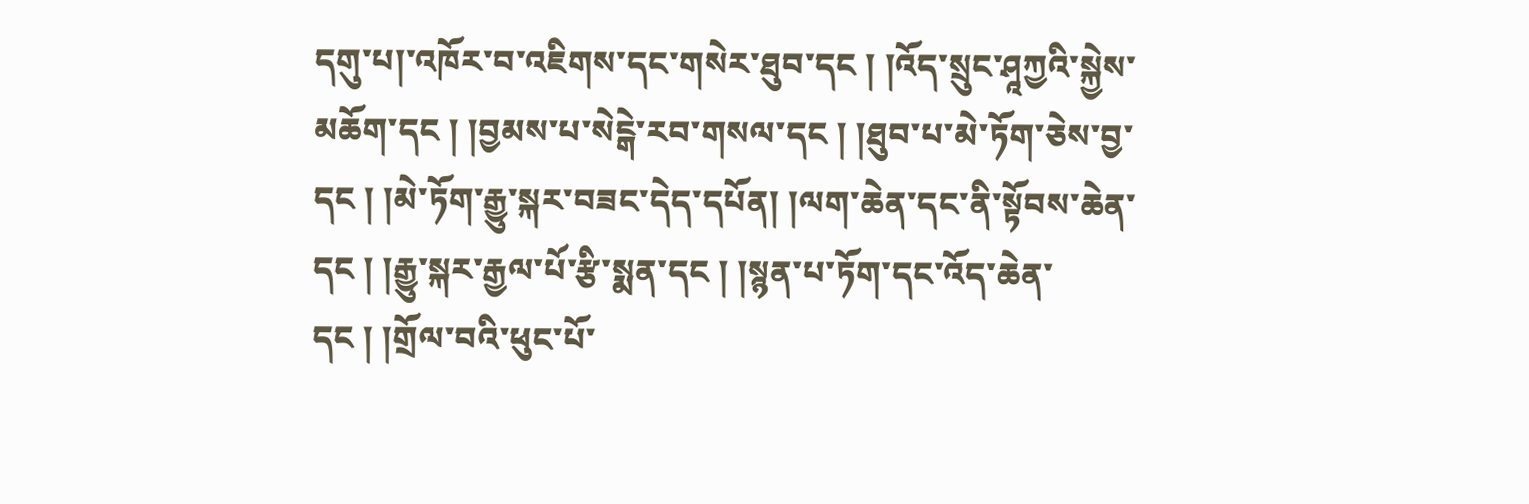དགུ་པ།་འཁོར་བ་འཇིགས་དང་གསེར་ཐུབ་དང ། །འོད་སྲུང་ཤཱཀྱའི་སྐྱེས་མཆོག་དང ། །བྱམས་པ་སེངྒེ་རབ་གསལ་དང ། །ཐུབ་པ་མེ་ཏོག་ཅེས་བྱ་དང ། །མེ་ཏོག་རྒྱུ་སྐར་བཟང་དེད་དཔོན། །ལག་ཆེན་དང་ནི་སྟོབས་ཆེན་དང ། །རྒྱུ་སྐར་རྒྱལ་པོ་རྩི་སྨན་དང ། །སྙན་པ་ཏོག་དང་འོད་ཆེན་དང ། །གྲོལ་བའི་ཕུང་པོ་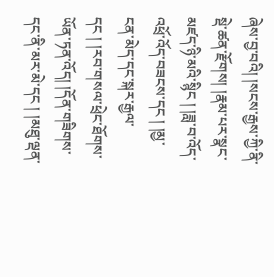ཞེས་བྱ་བའི། །སངས་རྒྱས་ཀྱི་ནི་སྡེ་ཚན་རྫོགས། །རྣམ་པར་སྣང་མཛད་ཉི་མའི་སྙིང ། །ཟླ་བ་འོད་འཕྲོ་འོད་བཟངས་དང ། །མྱ་ངན་མེད་དང་སྐར་རྒྱལ་དང ། །རབ་གསལ་ཕྲེང་ཐོགས་ཡོན་ཏན་འོད། །དོན་གཟིགས་དང་ནི་མར་མེ་དང ། །མཐུ་ལྡན་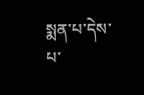སྨན་པ་དེས་པ་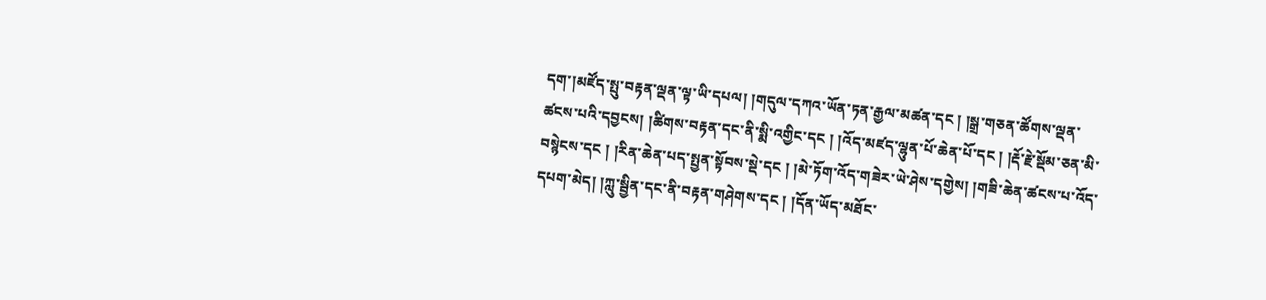དག་།མཛོད་སྤུ་བརྟན་ལྡན་ལྟ་ཡི་དཔལ། །གདུལ་དཀའ་ཡོན་ཏན་རྒྱལ་མཚན་དང ། །སྒྲ་གཅན་ཚོགས་ལྡན་ཚངས་པའི་དབྱངས། །ཚིགས་བརྟན་དང་ནི་སྨི་འགྱིང་དང ། །འོད་མཛད་ལྷུན་པོ་ཆེན་པོ་དང ། །རྡོ་རྗེ་སྡོམ་ཅན་མི་བསྙེངས་དང ། །རིན་ཆེན་པད་སྤྱན་སྟོབས་སྡེ་དང ། །མེ་ཏོག་འོད་གཟེར་ཡེ་ཤེས་དགྱེས། །གཟི་ཆེན་ཚངས་པ་འོད་དཔག་མེད། །ཀླུ་སྦྱིན་དང་ནི་བརྟན་གཤེགས་དང ། །དོན་ཡོད་མཐོང་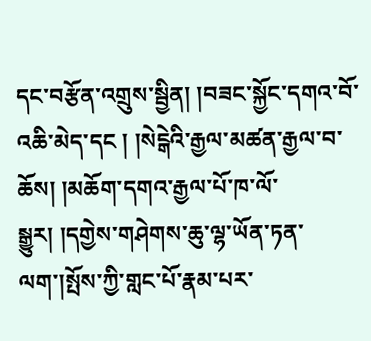དང་བརྩོན་འགྲུས་སྦྱིན། །བཟང་སྐྱོང་དགའ་བོ་འཆི་མེད་དང ། །སེངྒེའི་རྒྱལ་མཚན་རྒྱལ་བ་ཆོས། །མཆོག་དགའ་རྒྱལ་པོ་ཁ་ལོ་སྒྱུར། །དགྱེས་གཤེགས་ཆུ་ལྷ་ཡོན་ཏན་ལག་།སྤོས་ཀྱི་གླང་པོ་རྣམ་པར་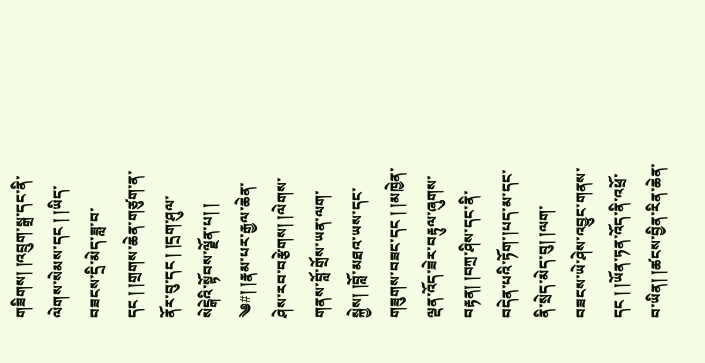གཟིགས། །འབྲུག་སྒྲ་དང་ནི་ལེགས་སེམས་དང ། །ཡིད་བཟངས་དྲི་མེད་ཟླ་བ་དང ། །གྲགས་ཆེན་གཙུག་ན་ནོར་བུ་དང ། །དྲག་ཤུལ་སེངྒེའི་སྟོབས་ལྗོན་པ། །
༄#། །རྣམ་པར་རྒྱལ་ཆེན་ཤེས་རབ་བརྩེགས། །ལེགས་གནས་བློ་གྲོས་ཡན་ལག་སྐྱེས། །བློ་མཐའ་ཡས་དང་གཟུགས་བཟང་དང ། །མཁྱེན་ལྡན་འོད་ཟེར་བརྟུལ་ཞུགས་བརྟན། །བཀྲ་ཤིས་དང་ནི་བདེན་པའི་ཏོག་།པད་མ་དང་ནི་སྲེད་མེད་བུ། །ལག་བཟངས་ཡེ་ཤེས་འབྱུང་གནས་དང ། །ཡོན་ཏན་འོད་ནི་འཕྲོ་བ་ཡིན། །ཚངས་བྱིན་རིན་ཆེན་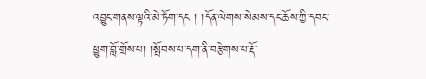འབྱུང་གནས་ལྟའི་མེ་ཏོག་དང ། །དོན་ལེགས་སེམས་དང་ཆོས་ཀྱི་དབང་ཕྱུག་བློ་གྲོས་པ། །སྤོབས་པ་དག་ནི་བརྩེགས་པ་རྡོ་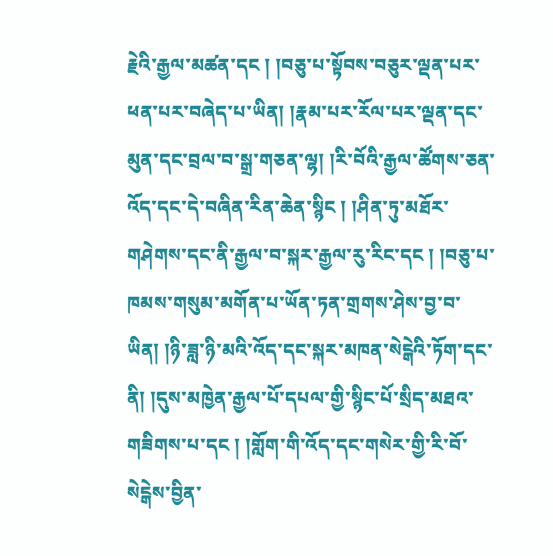རྗེའི་རྒྱལ་མཚན་དང ། །བཅུ་པ་སྟོབས་བཅུར་ལྡན་པར་ཕན་པར་བཞེད་པ་ཡིན། །རྣམ་པར་རོལ་པར་ལྡན་དང་མུན་དང་བྲལ་བ་སྒྲ་གཅན་ལྷ། །རི་བོའི་རྒྱལ་ཚོགས་ཅན་འོད་དང་དེ་བཞིན་རིན་ཆེན་སྙིང ། །ཤིན་ཏུ་མཐོར་གཤེགས་དང་ནི་རྒྱལ་བ་སྐར་རྒྱལ་རུ་རིང་དང ། །བཅུ་པ་ཁམས་གསུམ་མགོན་པ་ཡོན་ཏན་གྲགས་ཤེས་བྱ་བ་ཡིན། །ཉི་ཟླ་ཉི་མའི་འོད་དང་སྐར་མཁན་སེངྒེའི་ཏོག་དང་ནི། །དུས་མཁྱེན་རྒྱལ་པོ་དཔལ་གྱི་སྙིང་པོ་སྲིད་མཐའ་གཟིགས་པ་དང ། །གློག་གི་འོད་དང་གསེར་གྱི་རི་བོ་སེངྒེས་བྱིན་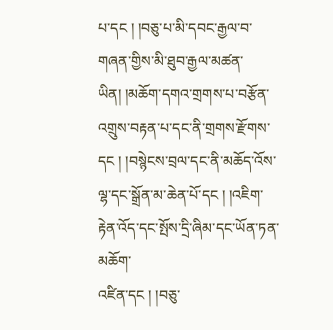པ་དང ། །བཅུ་པ་མི་དབང་རྒྱལ་བ་གཞན་གྱིས་མི་ཐུབ་རྒྱལ་མཚན་ཡིན། །མཆོག་དགའ་གྲགས་པ་བརྩོན་འགྲུས་བརྟན་པ་དང་ནི་གྲགས་རྫོགས་དང ། །བསྙེངས་བྲལ་དང་ནི་མཆོད་འོས་ལྷ་དང་སྒྲོན་མ་ཆེན་པོ་དང ། །འཇིག་རྟེན་འོད་དང་སྤོས་དྲི་ཞིམ་དང་ཡོན་ཏན་མཆོག་
འཛིན་དང ། །བཅུ་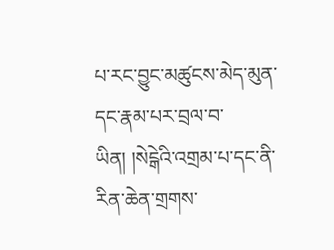པ་རང་བྱུང་མཚུངས་མེད་མུན་དང་རྣམ་པར་བྲལ་བ་ཡིན། །སེངྒེའི་འགྲམ་པ་དང་ནི་རིན་ཆེན་གྲགས་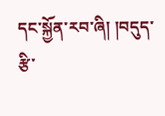དང་སྐྱོན་རབ་ཞི། །བདུད་རྩི་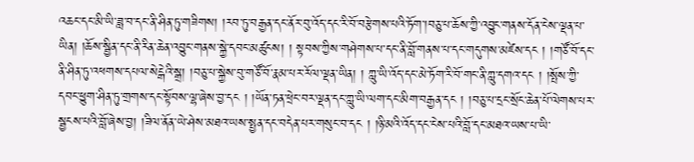འཆང་དང་མི་ཡི་ཟླ་བ་དང་ནི་ཤིན་ཏུ་གཟིགས། །རབ་ཏུ་བརྒྱན་དང་ནོར་བུ་འོད་དང་རི་བོ་བརྩེགས་པའི་ཏོག་།བཅུ་པ་ཆོས་ཀྱི་འབྱུང་གནས་དོན་ངེས་ལྡན་པ་ཡིན། །ཆོས་སྦྱིན་དང་ནི་རིན་ཆེན་འབྱུང་གནས་སྐྱེ་དབང་མཚུངས། ། སྟབས་ཀྱིས་གཤེགས་པ་དང་ནི་བློ་གནས་པ་དང་གདུགས་མཛེས་དང ། །གཙོ་བོ་དང་ནི་ཤིན་ཏུ་འཕགས་དཔལ་སེངྒེའི་སྒྲ། །བཅུ་པ་སྐྱེས་བུ་གཙོ་བོ་རྣམ་པར་རོལ་ལྡན་ཡིན། ། ཀླུ་ཡི་འོད་དང་མེ་ཏོག་རི་བོ་གང་ནི་ཀླུ་དགའ་དང ། །སྤོས་ཀྱི་དབང་ཕྱུག་ཤིན་ཏུ་གྲགས་དང་སྟོབས་ལྷ་ཞེས་བྱ་དང ། །ཡོན་ཏན་ཕྲེང་བར་ལྡན་དང་ཀླུ་ཡི་ལག་དང་མིག་བརྒྱན་དང ། །བཅུ་པ་དྲང་སྲོང་ཆེན་པོ་ལེགས་པར་སྦྱངས་པའི་བློ་ཞེས་བྱ། །ཟིལ་ནོན་ཡེ་ཤེས་མཐའ་ཡས་སྤྱན་དང་བདེན་པར་གསུང་བ་དང ། །ཉི་མའི་འོད་དང་ངེས་པའི་བློ་དང་མཐའ་ཡས་པ་ཡི་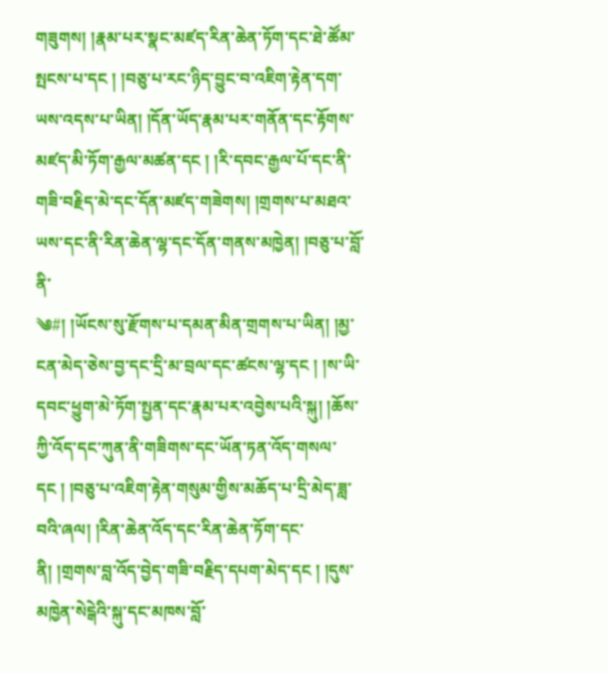གཟུགས། །རྣམ་པར་སྣང་མཛད་རིན་ཆེན་ཏོག་དང་ཐེ་ཚོམ་སྤངས་པ་དང ། །བཅུ་པ་རང་ཉིད་བྱུང་བ་འཇིག་རྟེན་དག་ཡས་འདས་པ་ཡིན། །དོན་ཡོད་རྣམ་པར་གནོན་དང་རྟོགས་མཛད་མི་ཏོག་རྒྱལ་མཚན་དང ། །རི་དབང་རྒྱལ་པོ་དང་ནི་གཟི་བརྗིད་མེ་དང་དོན་མཛད་གཟེགས། །གྲགས་པ་མཐའ་ཡས་དང་ནི་རིན་ཆེན་ལྷ་དང་དོན་གནས་མཁྱེན། །བཅུ་པ་བློ་ནི་
༄#། །ཡོངས་སུ་རྫོགས་པ་དམན་མིན་གྲགས་པ་ཡིན། །མྱ་ངན་མེད་ཅེས་བྱ་དང་དྲི་མ་བྲལ་དང་ཚངས་ལྷ་དང ། །ས་ཡི་དབང་ཕྱུག་མེ་ཏོག་སྤྱན་དང་རྣམ་པར་འབྱེས་པའི་སྐུ། །ཆོས་ཀྱི་འོད་དང་ཀུན་ནི་གཟིགས་དང་ཡོན་ཏན་འོད་གསལ་དང ། །བཅུ་པ་འཇིག་རྟེན་གསུམ་གྱིས་མཆོད་པ་དྲི་མེད་ཟླ་བའི་ཞལ། །རིན་ཆེན་འོད་དང་རིན་ཆེན་ཏོག་དང་ནི། །གྲགས་བླ་འོད་བྱེད་གཟི་བརྗིད་དཔག་མེད་དང ། །དུས་མཁྱེན་སེངྒེའི་སྐུ་དང་མཁས་བློ་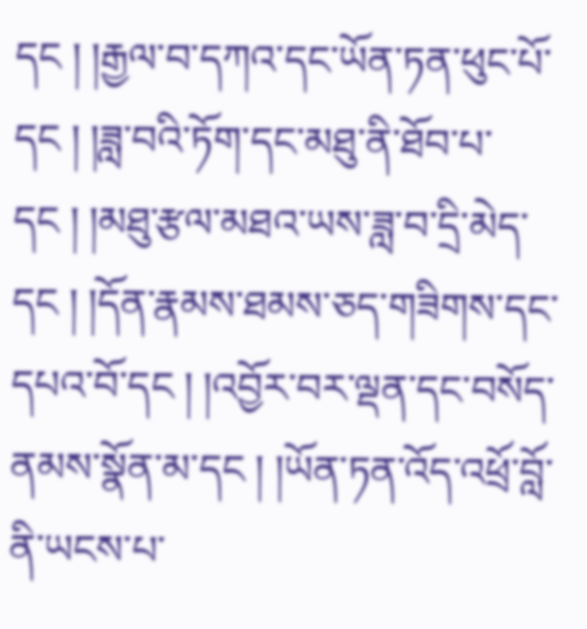དང ། །རྒྱལ་བ་དཀའ་དང་ཡོན་ཏན་ཕུང་པོ་དང ། །ཟླ་བའི་ཏོག་དང་མཐུ་ནི་ཐོབ་པ་དང ། །མཐུ་རྩལ་མཐའ་ཡས་ཟླ་བ་དྲི་མེད་དང ། །དོན་རྣམས་ཐམས་ཅད་གཟིགས་དང་དཔའ་བོ་དང ། །འབྱོར་བར་ལྡན་དང་བསོད་ནམས་སྣོན་མ་དང ། །ཡོན་ཏན་འོད་འཕྲོ་བློ་ནི་ཡངས་པ་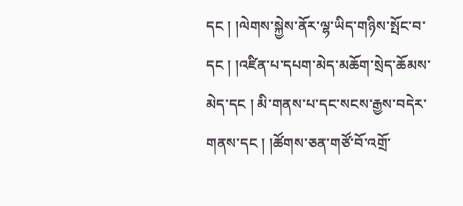དང ། །ལེགས་སྐྱེས་ནོར་ལྷ་ཡིད་གཉིས་སྤོང་བ་དང ། །འཛིན་པ་དཔག་མེད་མཆོག་སྲེད་ཆོམས་མེད་དང ། མི་གནས་པ་དང་སངས་རྒྱས་བདེར་གནས་དང ། །ཚོགས་ཅན་གཙོ་བོ་འགྲོ་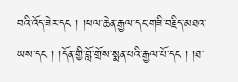བའི་འོད་ཟེར་དང ། །ཕལ་ཆེན་རྒྱལ་དང་གཟི་བརྗིད་མཐའ་ཡས་དང ། །དོན་གྱི་བློ་གྲོས་སྨན་པའི་རྒྱལ་པོ་དང ། །ཐ་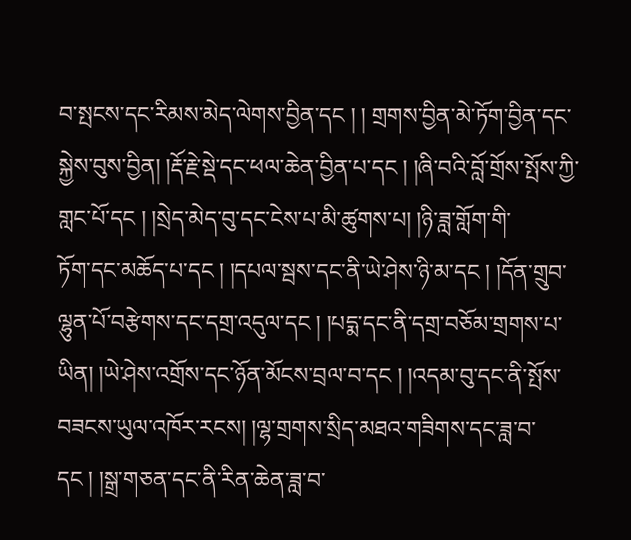བ་སྤངས་དང་རིམས་མེད་ལེགས་བྱིན་དང ། ། གྲགས་བྱིན་མེ་ཏོག་བྱིན་དང་སྐྱེས་བུས་བྱིན། །རྡོ་རྗེ་སྡེ་དང་ཕལ་ཆེན་བྱིན་པ་དང ། །ཞི་བའི་བློ་གྲོས་སྤོས་ཀྱི་གླང་པོ་དང ། །སྲེད་མེད་བུ་དང་ངེས་པ་མི་ཚུགས་པ། །ཉི་ཟླ་གློག་གི་
ཏོག་དང་མཆོད་པ་དང ། །དཔལ་སྦས་དང་ནི་ཡེ་ཤེས་ཉི་མ་དང ། །དོན་གྲུབ་ལྷུན་པོ་བརྩེགས་དང་དགྲ་འདུལ་དང ། །པདྨ་དང་ནི་དགྲ་བཅོམ་གྲགས་པ་ཡིན། །ཡེ་ཤེས་འགྲོས་དང་ཉོན་མོངས་བྲལ་བ་དང ། །འདམ་བུ་དང་ནི་སྤོས་བཟངས་ཡུལ་འཁོར་རངས། །ལྷ་གྲགས་སྲིད་མཐའ་གཟིགས་དང་ཟླ་བ་དང ། །སྒྲ་གཅན་དང་ནི་རིན་ཆེན་ཟླ་བ་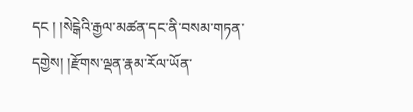དང ། །སེངྒེའི་རྒྱལ་མཚན་དང་ནི་བསམ་གཏན་དགྱེས། །རྫོགས་ལྡན་རྣམ་རོལ་ཡོན་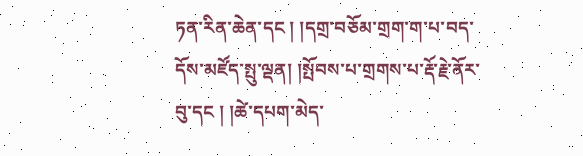ཏན་རིན་ཆེན་དང ། །དགྲ་བཅོམ་གྲག་ག་པ་བད་དོས་མཛོད་སྤུ་ལྡན། །སྤོབས་པ་གྲགས་པ་རྡོ་རྗེ་ནོར་བུ་དང ། །ཚེ་དཔག་མེད་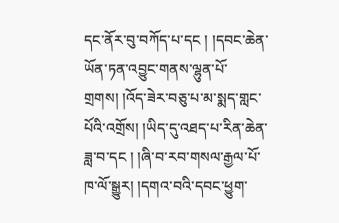དང་ནོར་བུ་བཀོད་པ་དང ། །དབང་ཆེན་ཡོན་ཏན་འབྱུང་གནས་ལྷུན་པོ་གྲགས། །འོད་ཟེར་བཅུ་པ་མ་སྨད་གླང་པོའི་འགྲོས། །ཡིད་དུ་འཐད་པ་རིན་ཆེན་ཟླ་བ་དང ། །ཞི་བ་རབ་གསལ་རྒྱལ་པོ་ཁ་ལོ་སྒྱུར། །དགའ་བའི་དབང་ཕྱུག་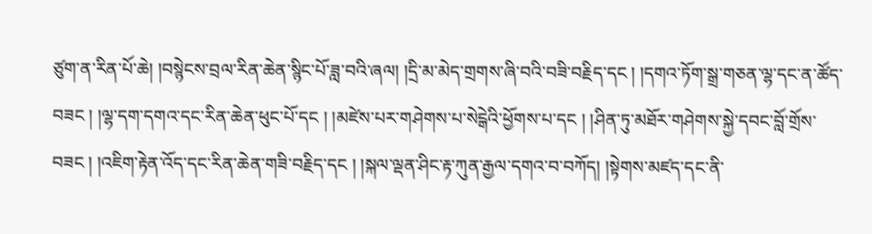ཙུག་ན་རིན་པོ་ཆེ། །བསྙེངས་བྲལ་རིན་ཆེན་སྙིང་པོ་ཟླ་བའི་ཞལ། །དྲི་མ་མེད་གྲགས་ཞི་བའི་བཟི་བརྗིད་དང ། །དགའ་ཏོག་སྒྲ་གཅན་ལྷ་དང་ན་ཚོད་བཟང ། །ལྷ་དག་དགའ་དང་རིན་ཆེན་ཕུང་པོ་དང ། །མཛེས་པར་གཤེགས་པ་སེངྒེའི་ཕྱོགས་པ་དང ། །ཤིན་ཏུ་མཐོར་གཤེགས་སྐྱེ་དབང་བློ་གྲོས་བཟང ། །འཇིག་རྟེན་འོད་དང་རིན་ཆེན་གཟི་བརྗིད་དང ། །སྐལ་ལྡན་ཤིང་རྟ་ཀུན་རྒྱལ་དགའ་བ་བཀོད། །སྟེགས་མཛད་དང་ནི་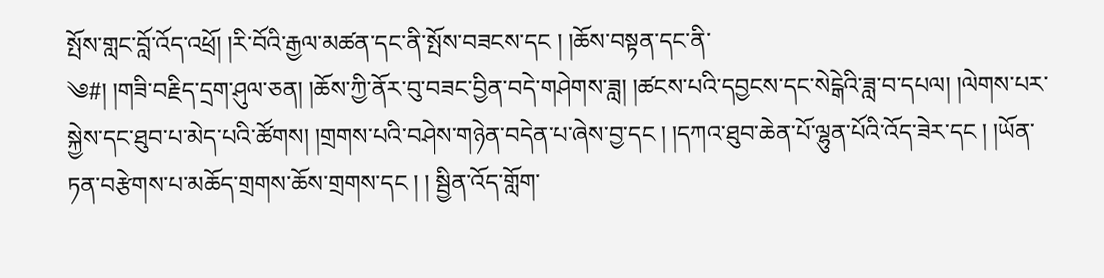སྤོས་གླང་བློ་འོད་འཕྲོ། །རི་བོའི་རྒྱལ་མཚན་དང་ནི་སྤོས་བཟངས་དང ། །ཆོས་བསྟན་དང་ནི་
༄#། །གཟི་བརྗིད་དྲག་ཤུལ་ཅན། །ཆོས་ཀྱི་ནོར་བུ་བཟང་བྱིན་བདེ་གཤེགས་ཟླ། །ཚངས་པའི་དབྱངས་དང་སེངྒེའི་ཟླ་བ་དཔལ། །ལེགས་པར་སྐྱེས་དང་ཐུབ་པ་མེད་པའི་ཚོགས། །གྲགས་པའི་བཤེས་གཉེན་བདེན་པ་ཞེས་བྱ་དང ། །དཀའ་ཐུབ་ཆེན་པོ་ལྷུན་པོའི་འོད་ཟེར་དང ། །ཡོན་ཏན་བརྩེགས་པ་མཆོད་གྲགས་ཆོས་གྲགས་དང ། ། སྦྱིན་འོད་གློག་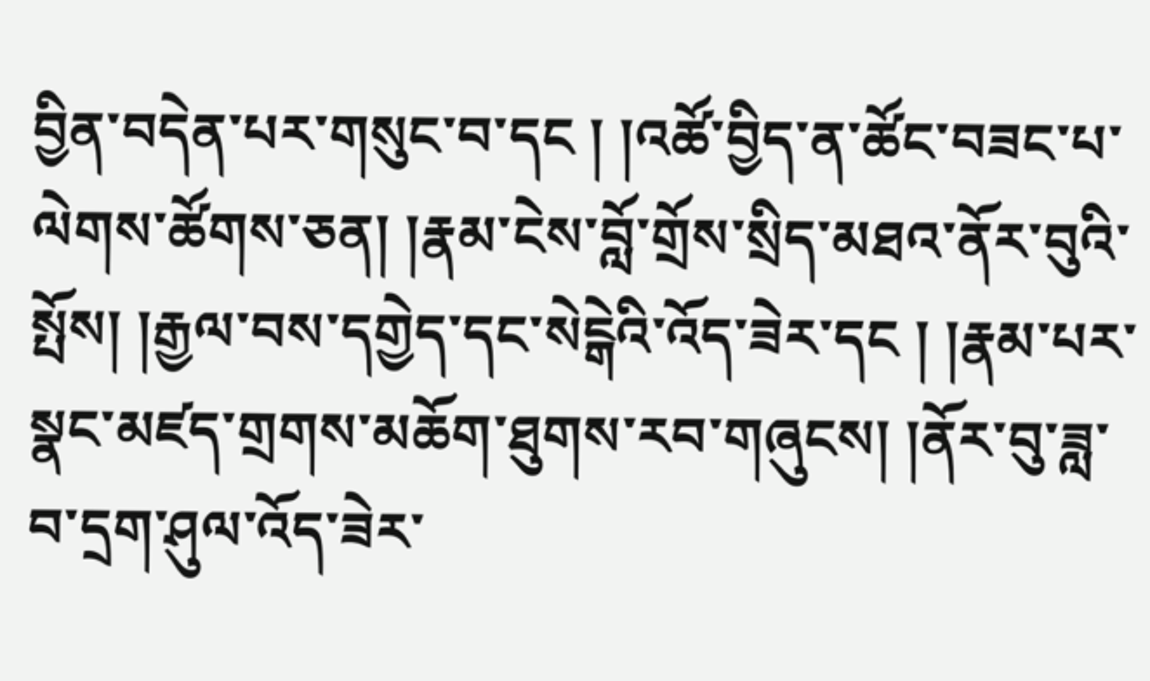བྱིན་བདེན་པར་གསུང་བ་དང ། །འཚོ་བྱིད་ན་ཚོང་བཟང་པ་ལེགས་ཚོགས་ཅན། །རྣམ་ངེས་བློ་གྲོས་སྲིད་མཐའ་ནོར་བུའི་སྤོས། །རྒྱལ་བས་དགྱེད་དང་སེངྒེའི་འོད་ཟེར་དང ། །རྣམ་པར་སྣང་མཛད་གྲགས་མཆོག་ཐུགས་རབ་གཞུངས། །ནོར་བུ་ཟླ་བ་དྲག་ཤུལ་འོད་ཟེར་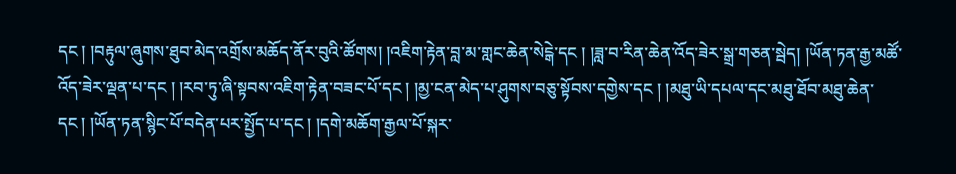དང ། །བརྟུལ་ཞུགས་ཐུབ་མེད་འགྲོས་མཆོད་ནོར་བུའི་ཚོགས། །འཇིག་རྟེན་བླ་མ་གླང་ཆེན་སེངྒེ་དང ། །ཟླ་བ་རིན་ཆེན་འོད་ཟེར་སྒྲ་གཅན་སྦེད། །ཡོན་ཏན་རྒྱ་མཚོ་འོད་ཟེར་ལྡན་པ་དང ། །རབ་ཏུ་ཞི་སྟབས་འཇིག་རྟེན་བཟང་པོ་དང ། །མྱ་ངན་མེད་པ་ཤུགས་བཅུ་སྟོབས་དགྱེས་དང ། །མཐུ་ཡི་དཔལ་དང་མཐུ་ཐོབ་མཐུ་ཆེན་དང ། །ཡོན་ཏན་སྙིང་པོ་བདེན་པར་སྤྱོད་པ་དང ། །དགེ་མཆོག་རྒྱལ་པོ་སྐར་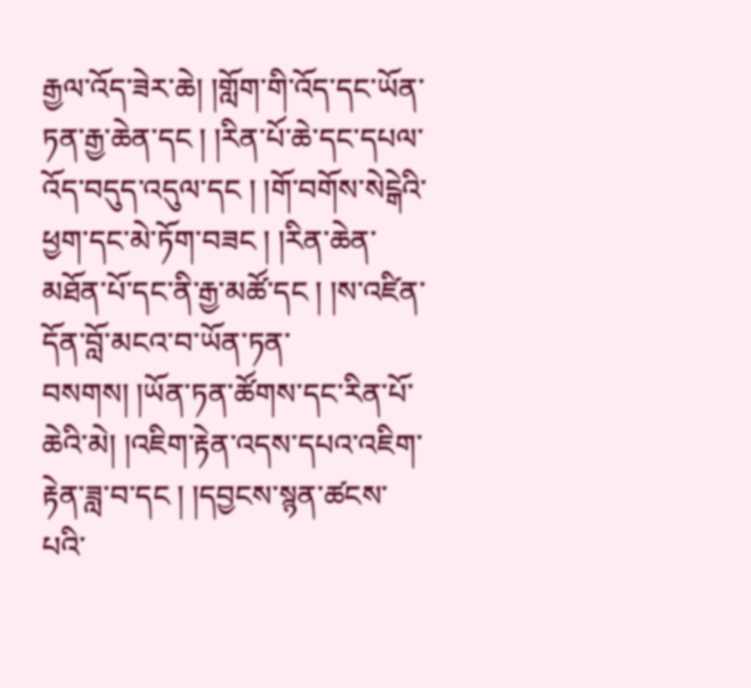རྒྱལ་འོད་ཟེར་ཆེ། །གློག་གི་འོད་དང་ཡོན་ཏན་རྒྱ་ཆེན་དང ། །རིན་པོ་ཆེ་དང་དཔལ་འོད་བདུད་འདུལ་དང ། །གོ་བགོས་སེངྒེའི་ཕྱག་དང་མེ་ཏོག་བཟང ། །རིན་ཆེན་མཐོན་པོ་དང་ནི་རྒྱ་མཚོ་དང ། །ས་འཛིན་
དོན་བློ་མངའ་བ་ཡོན་ཏན་བསགས། །ཡོན་ཏན་ཚོགས་དང་རིན་པོ་ཆེའི་མེ། །འཇིག་རྟེན་འདས་དཔའ་འཇིག་རྟེན་ཟླ་བ་དང ། །དབྱངས་སྙན་ཚངས་པའི་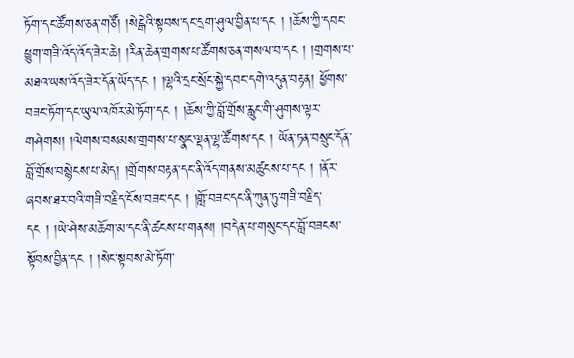ཏོག་དང་ཚོགས་ཅན་གཙོ། །སེངྒེའི་སྟབས་དང་དྲག་ཤུལ་བྱིན་པ་དང ། །ཆོས་ཀྱི་དབང་ཕྱུག་གཟི་འོད་འོད་ཟེར་ཆེ། །རིན་ཆེན་གྲགས་པ་ཚོགས་ཅན་གསལ་བ་དང ། །གྲགས་པ་མཐའ་ཡས་འོད་ཟེར་དོན་ཡོད་དང ། །ལྷའི་དྲང་སྲོང་སྐྱེ་དབང་དགེ་འདུན་བརྟན། ཕྱོགས་བཟང་ཏོག་དང་ཡུལ་འཁོར་མེ་ཏོག་དང ། །ཆོས་ཀྱི་བློ་གྲོས་རླུང་གི་ཤུགས་ལྟར་གཤེགས། །ལེགས་བསམས་གྲགས་པ་སྣང་ལྡན་ལྷ་ཚོགས་དང ། ཡོན་ཏན་བསྲུང་དོན་བློ་གྲོས་བསྙེངས་པ་མེད། །གྲོགས་བརྟན་དང་ནི་འོད་གནས་མཚུངས་པ་དང ། །ནོར་ཞབས་ཐར་བའི་གཟི་བརྗིད་ངོས་བཟང་དང ། །གློ་བཟང་དང་ནི་ཀུན་ཏུ་གཟི་བརྗིད་དང ། །ཡེ་ཤེས་མཆོག་མ་དང་ནི་ཚངས་པ་གནས། །བདེན་པ་གསུང་དང་བློ་བཟངས་སྟོབས་བྱིན་དང ། །སེང་སྟབས་མེ་ཏོག་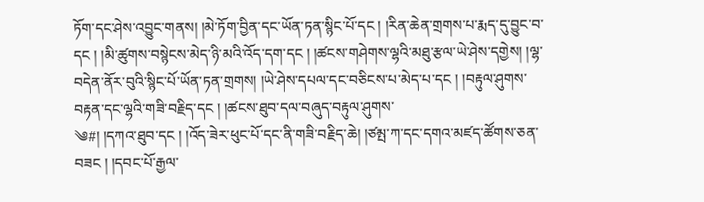ཏོག་དང་ཤེས་འབྱུང་གནས། །མེ་ཏོག་བྱིན་དང་ཡོན་ཏན་སྙིང་པོ་དང ། །རིན་ཆེན་གྲགས་པ་རྨད་དུ་བྱུང་བ་དང ། །མི་ཚུགས་བསྙེངས་མེད་ཉི་མའི་འོད་དག་དང ། །ཚངས་གཤེགས་ལྷའི་མཐུ་རྩལ་ཡེ་ཤེས་དགྱེས། །ལྷ་བདེན་ནོར་བུའི་སྙིང་པོ་ཡོན་ཏན་གྲགས། །ཡེ་ཤེས་དཔལ་དང་བཅིངས་པ་མེད་པ་དང ། །བརྟུལ་ཤུགས་བརྟན་དང་ལྷའི་གཟི་བརྗིད་དང ། །ཚངས་ཐུབ་དལ་བཞུད་བརྟུལ་ཤུགས་
༄#། །དཀའ་ཐུབ་དང ། །འོད་ཟེར་ཕུང་པོ་དང་ནི་གཟི་བརྗིད་ཆེ། །ཙམྤ་ཀ་དང་དགའ་མཛད་ཚོགས་ཅན་བཟང ། །དབང་པོ་རྒྱལ་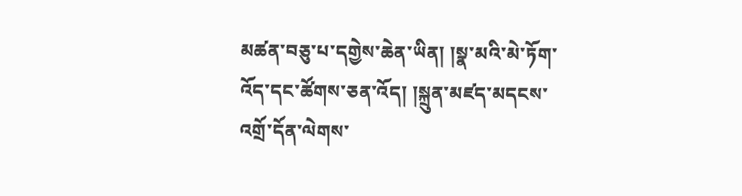མཚན་བཅུ་པ་དགྱེས་ཆེན་ཡིན། །སྣ་མའི་མེ་ཏོག་འོད་དང་ཚོགས་ཅན་འོད། །སྐྲུན་མཛད་མདངས་འགྲོ་དོན་ལེགས་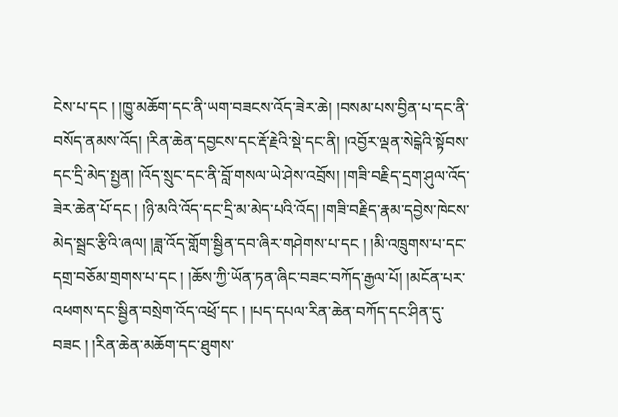ངེས་པ་དང ། །ཁྱུ་མཆོག་དང་ནི་ཡག་བཟངས་འོད་ཟེར་ཆེ། །བསམ་པས་བྱིན་པ་དང་ནི་བསོད་ནམས་འོད། །རིན་ཆེན་དབྱངས་དང་རྡོ་རྗེའི་སྡེ་དང་ནི། །འབྱོར་ལྡན་སེངྒེའི་སྟོབས་དང་དྲི་མེད་སྤྱན། །འོད་སྲུང་དང་ནི་བློ་གསལ་ཡེ་ཤེས་འབྲོས། །གཟི་བརྗིད་དྲག་ཤུལ་འོད་ཟེར་ཆེན་པོ་དང ། །ཉི་མའི་འོད་དང་དྲི་མ་མེད་པའི་འོད། །གཟི་བརྗིད་རྣམ་དབྱེས་ཁེངས་མེད་སྦྲང་རྩིའི་ཞལ། །ཟླ་འོད་གློག་སྦྱིན་དབ་ཞིར་གཤེགས་པ་དང ། །མི་འཁྲུགས་པ་དང་དགྲ་བཅོམ་གྲགས་པ་དང ། །ཆོས་ཀྱི་ཡོན་ཏན་ཞིང་བཟང་བཀོད་རྒྱལ་པོ། །མངོན་པར་འཕགས་དང་སྦྱིན་བསྲེག་འོད་འཕྲོ་དང ། །པད་དཔལ་རིན་ཆེན་བཀོད་དང་ཤིན་དུ་བཟང ། །རིན་ཆེན་མཆོག་དང་ཐུགས་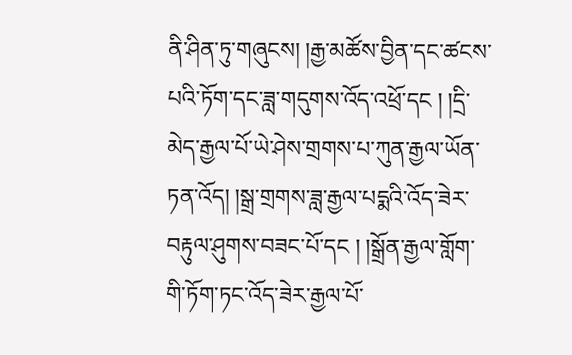ནི་ཤིན་ཏུ་གཞུངས། །རྒྱ་མཚོས་བྱིན་དང་ཚངས་པའི་ཏོག་དང་ཟླ་གདུགས་འོད་འཕྲོ་དང ། །དྲི་མེད་རྒྱལ་པོ་ཡེ་ཤེས་གྲགས་པ་ཀུན་རྒྱལ་ཡོན་ཏན་འོད། །སྒྲ་གྲགས་ཟླ་རྒྱལ་པདྨའི་འོད་ཟེར་བརྟུལ་ཤུགས་བཟང་པོ་དང ། །སྒྲོན་རྒྱལ་གློག་གི་ཏོག་ཏང་འོད་ཟེར་རྒྱལ་པོ་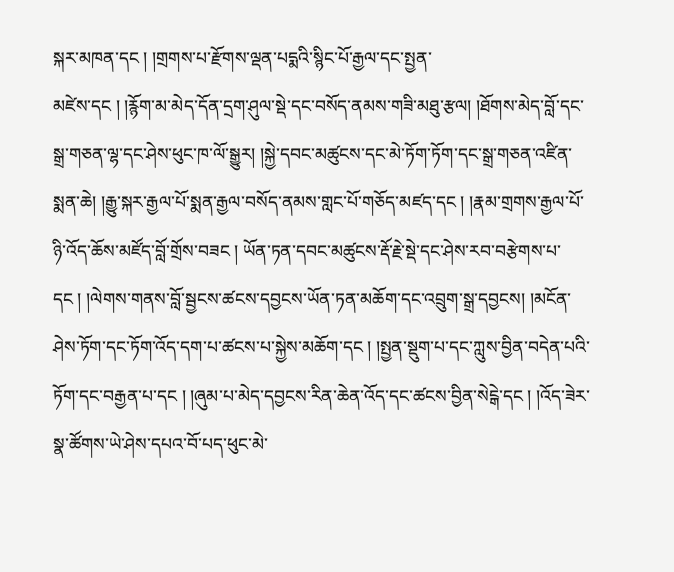སྐར་མཁན་དང ། །གྲགས་པ་རྫོགས་ལྡན་པདྨའི་སྙིང་པོ་རྒྱལ་དང་སྤྱན་
མཛེས་དང ། །རྙོག་མ་མེད་དོན་དྲག་ཤུལ་སྡེ་དང་བསོད་ནམས་གཟི་མཐུ་རྩལ། །ཐོགས་མེད་བློ་དང་སྒྲ་གཅན་ལྷ་དང་ཤེས་ཕུང་ཁ་ལོ་སྒྱུར། །སྐྱེ་དབང་མཚུངས་དང་མེ་ཏོག་ཏོག་དང་སྒྲ་གཅན་འཛིན་སྨན་ཆེ། །རྒྱུ་སྐར་རྒྱལ་པོ་སྨན་རྒྱལ་བསོད་ནམས་གླང་པོ་གཅོད་མཛད་དང ། །རྣམ་གྲགས་རྒྱལ་པོ་ཉི་འོད་ཆོས་མཛོད་བློ་གྲོས་བཟང ། ཡོན་ཏན་དབང་མཚུངས་རྡོ་རྗེ་སྡེ་དང་ཤེས་རབ་བརྩེགས་པ་དང ། །ལེགས་གནས་བློ་སྦྱངས་ཚངས་དབྱངས་ཡོན་ཏན་མཆོག་དང་འབྲུག་སྒྲ་དབྱངས། །མངོན་ཤེས་ཏོག་དང་ཏོག་འོད་དག་པ་ཚངས་པ་སྐྱེས་མཆོག་དང ། །སྤྱན་སྡུག་པ་དང་ཀླུས་བྱིན་བདེན་པའི་ཏོག་དང་བརྒྱན་པ་དང ། །ཞུམ་པ་མེད་དབྱངས་རིན་ཆེན་འོད་དང་ཚངས་བྱིན་སེངྒེ་དང ། །འོད་ཟེར་སྣ་ཚོགས་ཡེ་ཤེས་དཔའ་བོ་པད་ཕུང་མེ་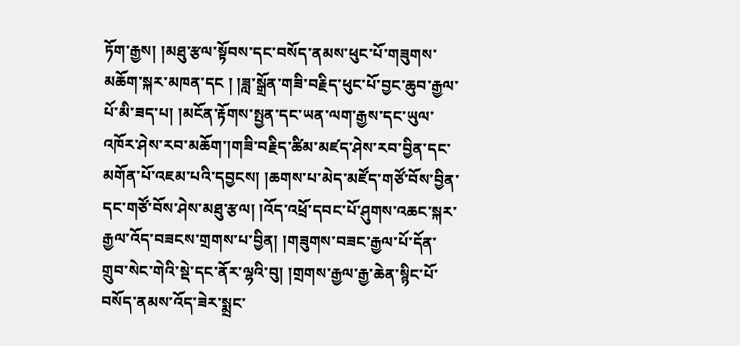ཏོག་རྒྱས། །མཐུ་རྩལ་སྟོབས་དང་བསོད་ནམས་ཕུང་པོ་གཟུགས་མཆོག་སྐར་མཁན་དང ། །ཟླ་སྒྲོན་གཟི་བརྗིད་ཕུང་པོ་བྱང་ཆུབ་རྒྱལ་པོ་མི་ཟད་པ། །མངོན་རྟོགས་སྤྱན་དང་ཡན་ལག་རྒྱས་དང་ཡུལ་འཁོར་ཤེས་རབ་མཆོག་།གཟི་བརྗིད་ཚིམ་མཛད་ཤེས་རབ་བྱིན་དང་མགོན་པོ་འཇམ་པའི་དབྱངས། །ཆགས་པ་མེད་མཛོད་གཙོ་བོས་བྱིན་དང་གཙོ་བོས་ཤེས་མཐུ་རྩལ། །འོད་འཕྲོ་དབང་པོ་ཤུགས་འཆང་སྐར་རྒྱལ་འོད་བཟངས་གྲགས་པ་བྱིན། །གཟུགས་བཟང་རྒྱལ་པོ་དོན་གྲུབ་སེང་གེའི་སྡེ་དང་ནོར་ལྷའི་བུ། །གྲགས་རྒྱལ་རྒྱ་ཆེན་སྙིང་པོ་བསོད་ནམས་འོད་ཟེར་སྨྲང་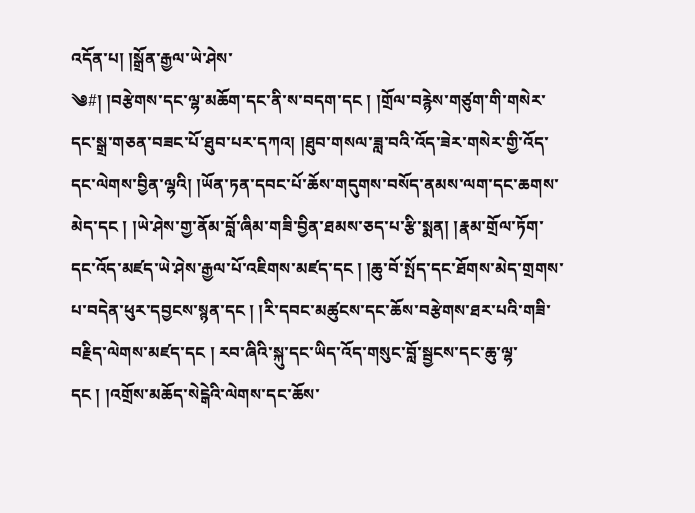འདོན་པ། །སྒྲོན་རྒྱལ་ཡེ་ཤེས་
༄#། །བརྩེགས་དང་ལྷ་མཆོག་དང་ནི་ས་བདག་དང ། །གྲོལ་བརྙེས་གཙུག་གི་གསེར་དང་སྒྲ་གཅན་བཟང་པོ་ཐུབ་པར་དཀའ། །ཐུབ་གསལ་ཟླ་བའི་འོད་ཟེར་གསེར་གྱི་འོད་དང་ལེགས་བྱིན་ལྷའི། །ཡོན་ཏན་དབང་པོ་ཆོས་གདུགས་བསོད་ནམས་ལག་དང་ཆགས་མེད་དང ། །ཡེ་ཤེས་གྱ་ནོམ་བློ་ཞིམ་གཟི་བྱིན་ཐམས་ཅད་པ་རྩི་སྨན། །རྣམ་གྲོལ་ཏོག་དང་འོད་མཛད་ཡེ་ཤེས་རྒྱལ་པོ་འཇིགས་མཛད་དང ། །ཆུ་བོ་སྤོད་དང་ཐོགས་མེད་གྲགས་པ་བདེན་ཕུར་དབྱངས་སྙན་དང ། །རི་དབང་མཚུངས་དང་ཆོས་བརྩེགས་ཐར་པའི་གཟི་བརྗིད་ལེགས་མཛད་དང ། རབ་ཞིའི་སྐུ་དང་ཡིད་འོད་གསུང་བློ་སྦྱངས་དང་ཆུ་ལྷ་དང ། །འགྲོས་མཆོད་སེངྒེའི་ལེགས་དང་ཆོས་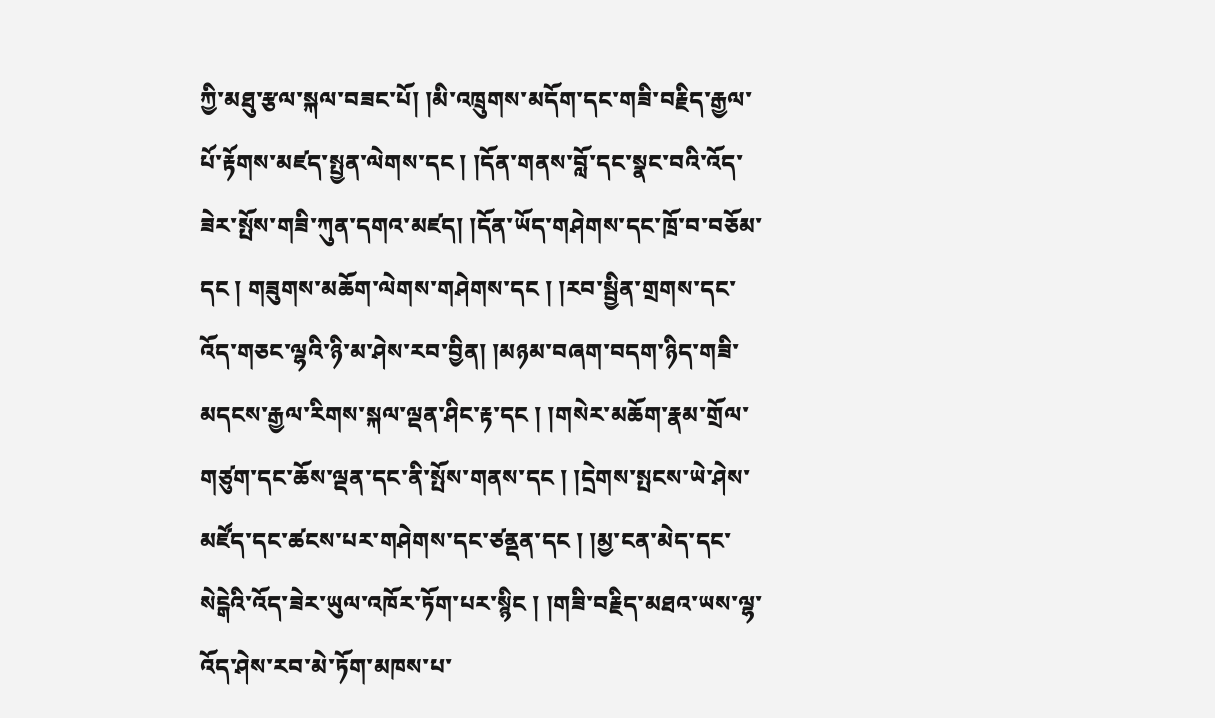ཀྱི་མཐུ་རྩལ་སྐལ་བཟང་པོ། །མི་འཁྲུགས་མདོག་དང་གཟི་བརྗིད་རྒྱལ་པོ་རྟོགས་མཛད་སྤྱན་ལེགས་དང ། །དོན་གནས་བློ་དང་སྣང་བའི་འོད་ཟེར་སྤོས་གཟི་ཀུན་དགའ་མཛད། །དོན་ཡོད་གཤེགས་དང་ཁྲོ་བ་བཅོམ་དང ། གཟུགས་མཆོག་ལེགས་གཤེགས་དང ། །རབ་སྦྱིན་གྲགས་དང་འོད་གཅང་ལྷའི་ཉི་མ་ཤེས་རབ་བྱིན། །མཉམ་བཞག་བདག་ཉིད་གཟི་མདངས་རྒྱལ་རིགས་སྐལ་ལྡན་ཤིང་རྟ་དང ། །གསེར་མཆོག་རྣམ་གྲོལ་གཙུག་དང་ཆོས་ལྡན་དང་ནི་སྤོས་གནས་དང ། །དྲེགས་སྤངས་ཡེ་ཤེས་མཛོད་དང་ཚངས་པར་གཤེགས་དང་ཙནྡན་དང ། །མྱ་ངན་མེད་དང་
སེངྒེའི་འོད་ཟེར་ཡུལ་འཁོར་ཏོག་པར་སྙིང ། །གཟི་བརྗིད་མཐའ་ཡས་ལྷ་འོད་ཤེས་རབ་མེ་ཏོག་མཁས་པ་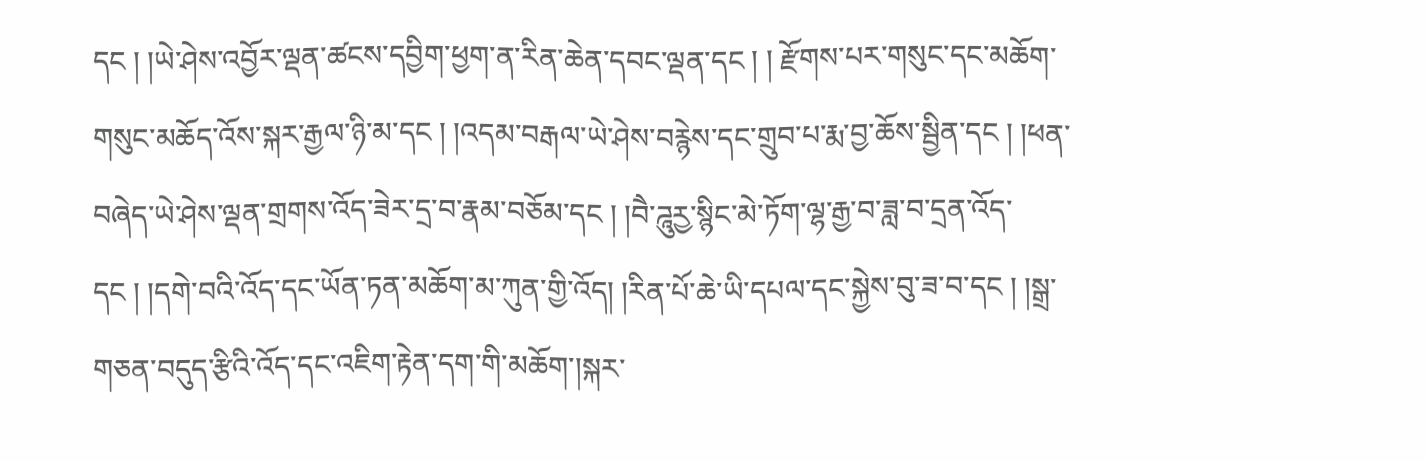དང ། །ཡེ་ཤེས་འབྱོར་ལྡན་ཚངས་དབྱིག་ཕྱག་ན་རིན་ཆེན་དབང་ལྡན་དང ། ། རྫོགས་པར་གསུང་དང་མཆོག་གསུང་མཆོད་འོས་སྐར་རྒྱལ་ཉི་མ་དང ། །འདམ་བརྒལ་ཡེ་ཤེས་བརྙེས་དང་གྲུབ་པ་རྨ་བྱ་ཆོས་སྦྱིན་དང ། །ཕན་བཞེད་ཡེ་ཤེས་ལྡན་གྲགས་འོད་ཟེར་དྲ་བ་རྣམ་བཅོམ་དང ། །བཻ་ཌཱུརྱ་སྙིང་མེ་ཏོག་ལྷ་རྒྱ་བ་ཟླ་བ་དྲན་འོད་དང ། །དགེ་བའི་འོད་དང་ཡོན་ཏན་མཆོག་མ་ཀུན་གྱི་འོད། །རིན་པོ་ཆེ་ཡི་དཔལ་དང་སྐྱེས་བུ་ཟ་བ་དང ། །སྒྲ་གཅན་བདུད་རྩིའི་འོད་དང་འཇིག་རྟེན་དག་གི་མཆོག་།སྐར་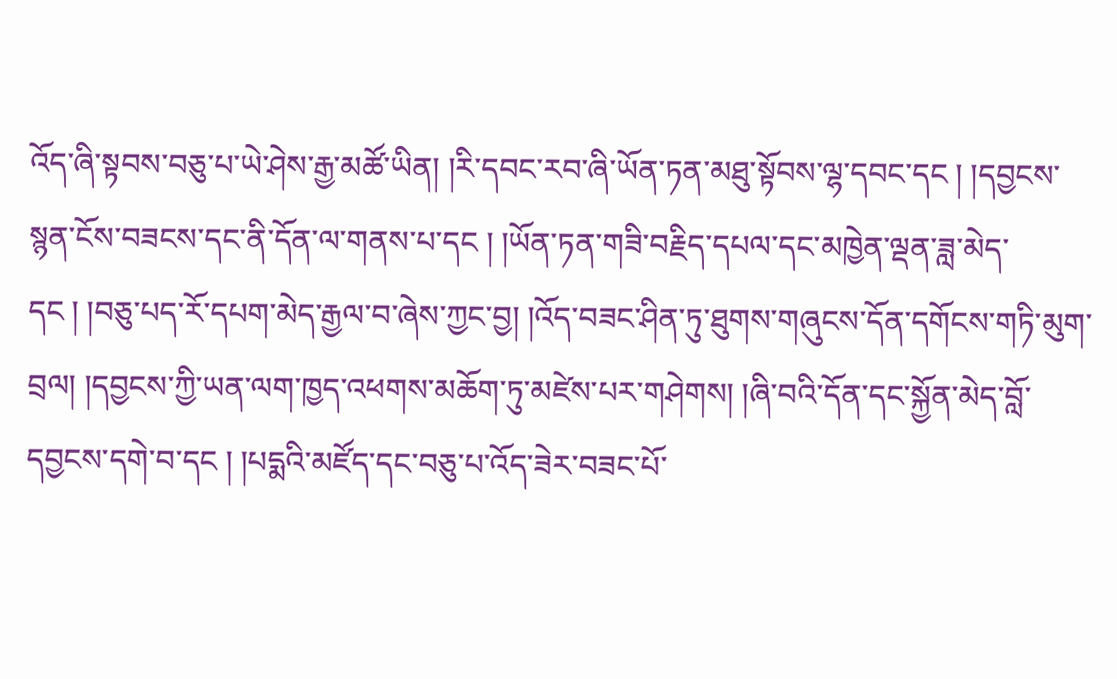འོད་ཞི་སྟབས་བཅུ་པ་ཡེ་ཤེས་རྒྱ་མཚོ་ཡིན། །རི་དབང་རབ་ཞི་ཡོན་ཏན་མཐུ་སྟོབས་ལྷ་དབང་དང ། །དབྱངས་སྙན་ངོས་བཟངས་དང་ནི་དོན་ལ་གནས་པ་དང ། །ཡོན་ཏན་གཟི་བརྗིད་དཔལ་དང་མཁྱེན་ལྡན་ཟླ་མེད་དང ། །བཅུ་པད་རོ་དཔག་མེད་རྒྱལ་བ་ཞེས་ཀྱང་བྱ། །འོད་བཟང་ཤིན་ཏུ་ཐུགས་གཞུངས་དོན་དགོངས་གཏི་མུག་བྲལ། །དབྱངས་ཀྱི་ཡན་ལག་ཁྱད་འཕགས་མཆོག་ཏུ་མཛེས་པར་གཤེགས། །ཞི་བའི་དོན་དང་སྐྱོན་མེད་བློ་དབྱངས་དགེ་བ་དང ། །པདྨའི་མཛོད་དང་བཅུ་པ་འོད་ཟེར་བཟང་པོ་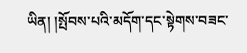ཡིན། །སྤོབས་པའི་མདོག་དང་སྟེགས་བཟང་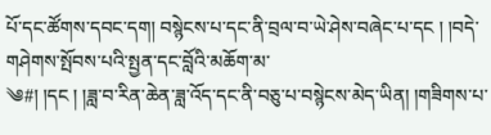པོ་དང་ཚོགས་དབང་དག། བསྙེངས་པ་དང་ནི་བྲལ་བ་ཡེ་ཤེས་བཞེང་པ་དང ། །བདེ་གཤེགས་སྤོབས་པའི་སྤྱན་དང་བློའི་མཆོག་མ་
༄#། །དང ། །ཟླ་བ་རིན་ཆེན་ཟླ་འོད་དང་ནི་བཅུ་པ་བསྙེངས་མེད་ཡིན། །གཟིགས་པ་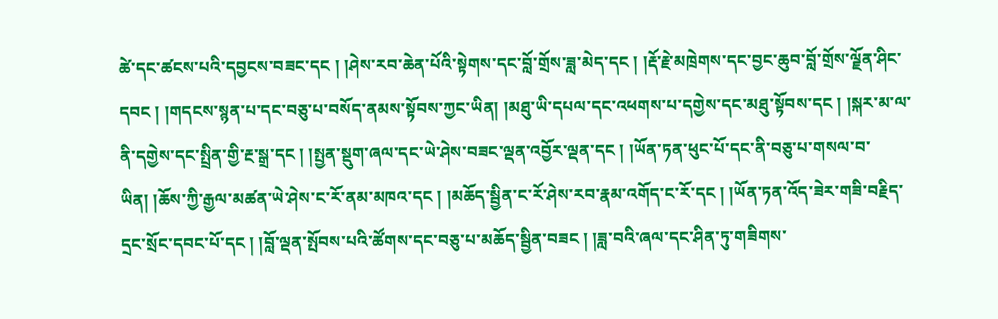ཚེ་དང་ཚངས་པའི་དབྱངས་བཟང་དང ། །ཤེས་རབ་ཆེན་པོའི་སྟེགས་དང་བློ་གྲོས་ཟླ་མེད་དང ། །རྡོ་རྗེ་མཁྲེགས་དང་བྱང་ཆུབ་བློ་གྲོས་ལྗོན་ཤིང་དབང ། །གདངས་སྙན་པ་དང་བཅུ་པ་བསོད་ནམས་སྟོབས་ཀྱང་ཡིན། །མཐུ་ཡི་དཔལ་དང་འཕགས་པ་དགྱེས་དང་མཐུ་སྟོབས་དང ། །སྐར་མ་ལ་ནི་དགྱེས་དང་སྤྲིན་གྱི་རྔ་སྒྲ་དང ། །སྤྱན་སྡུག་ཞལ་དང་ཡེ་ཤེས་བཟང་ལྡན་འབྱོར་ལྡན་དང ། །ཡོན་ཏན་ཕུང་པོ་དང་ནི་བཅུ་པ་གསལ་བ་ཡིན། །ཆོས་ཀྱི་རྒྱལ་མཚན་ཡེ་ཤེས་ང་རོ་ནམ་མཁའ་དང ། །མཆོད་སྦྱིན་ང་རོ་ཤེས་རབ་རྣམ་འགོད་ང་རོ་དང ། །ཡོན་ཏན་འོད་ཟེར་གཟི་བརྗིད་དྲང་སྲོང་དབང་པོ་དང ། །བློ་ལྡན་སྤོབས་པའི་ཚོགས་དང་བཅུ་པ་མཆོད་སྦྱིན་བཟང ། །ཟླ་བའི་ཞལ་དང་ཤིན་ཏུ་གཟིགས་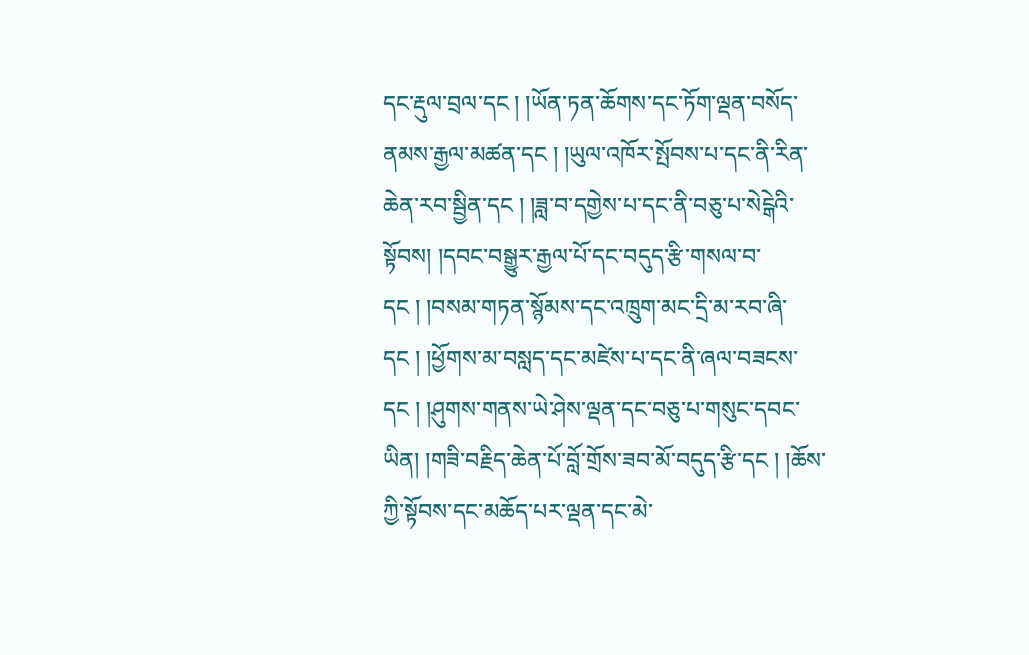དང་རྡུལ་བྲལ་དང ། །ཡོན་ཏན་ཆོགས་དང་ཏོག་ལྡན་བསོད་ནམས་རྒྱལ་མཚན་དང ། །ཡུལ་འཁོར་སྤོབས་པ་དང་ནི་རིན་ཆེན་རབ་སྦྱིན་དང ། །ཟླ་བ་དགྱེས་པ་དང་ནི་བཅུ་པ་སེངྒེའི་སྟོབས། །དབང་བསྒྱུར་རྒྱལ་པོ་དང་བདུད་རྩི་གསལ་བ་དང ། །བསམ་གཏན་སྙོམས་དང་འཁྲུག་མང་དྲི་མ་རབ་ཞི་དང ། །ཕྱོགས་མ་བསླད་དང་མཛེས་པ་དང་ནི་ཞལ་བཟངས་དང ། །ཤུགས་གནས་ཡེ་ཤེས་ལྡན་དང་བཅུ་པ་གསུང་དབང་
ཡིན། །གཟི་བརྗིད་ཆེན་པོ་བློ་གྲོས་ཟབ་མོ་བདུད་རྩི་དང ། །ཆོས་ཀྱི་སྟོབས་དང་མཆོད་པར་ལྡན་དང་མེ་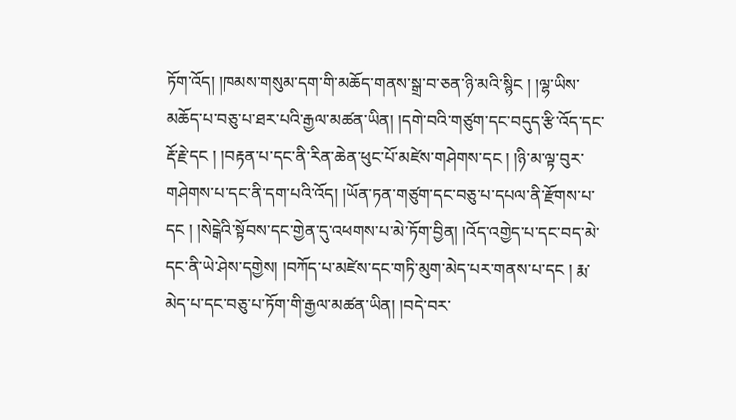ཏོག་འོད། །ཁམས་གསུམ་དག་གི་མཆོད་གནས་སྒྲ་བ་ཅན་ཉི་མའི་སྙིང ། །ལྷ་ཡིས་མཆོད་པ་བཅུ་པ་ཐར་པའི་རྒྱལ་མཚན་ཡིན། །དགེ་བའི་གཙུག་དང་བདུད་རྩི་འོད་དང་རྡོ་རྗེ་དང ། །བརྟན་པ་དང་ནི་རིན་ཆེན་ཕུང་པོ་མཛེས་གཤེགས་དང ། །ཉི་མ་ལྟ་བུར་གཤེགས་པ་དང་ནི་དག་པའི་འོད། །ཡོན་ཏན་གཙུག་དང་བཅུ་པ་དཔལ་ནི་རྫོགས་པ་དང ། །སེངྒེའི་སྟོབས་དང་གྱེན་དུ་འཕགས་པ་མེ་ཏོག་བྱིན། །འོད་འགྱེད་པ་དང་བད་མེ་དང་ནི་ཡེ་ཤེས་དགྱེས། །བཀོད་པ་མཛེས་དང་གཏི་མུག་མེད་པར་གནས་པ་དང ། རྨ་མེད་པ་དང་བཅུ་པ་ཏོག་གི་རྒྱལ་མཚན་ཡིན། །བདེ་བར་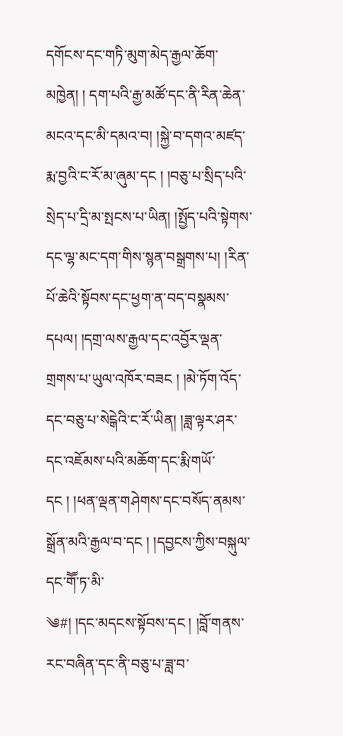དགོངས་དང་གཏི་མུག་མེད་རྒྱལ་ཆོག་མཁྱེན། ། དག་པའི་རྒྱ་མཚོ་དང་ནི་རིན་ཆེན་མངའ་དང་མི་དམའ་བ། །སྐྱེ་བ་དགའ་མཛད་རྨ་བྱའི་ང་རོ་མ་ཞུམ་དང ། །བཅུ་པ་སྲིད་པའི་སྲེད་པ་དྲི་མ་སྤངས་པ་ཡིན། །སྤྱོད་པའི་སྟེགས་དང་ལྷ་མང་དག་གིས་སྙན་བསྒྲགས་པ། །རིན་པོ་ཆེའི་སྟོབས་དང་ཕྱག་ན་བད་བསྣམས་དཔལ། །དགྲ་ལས་རྒྱལ་དང་འབྱོར་ལྡན་གྲགས་པ་ཡུལ་འཁོར་བཟང ། །མེ་ཏོག་འོད་དང་བཅུ་པ་སེངྒེའི་ང་རོ་ཡིན། །ཟླ་ལྟར་ཤར་དང་འཇོམས་པའི་མཆོག་དང་རྨི་གཡོ་དང ། །ཕན་ལྡན་གཤེགས་དང་བསོད་ནམས་སྒྲོན་མའི་རྒྱལ་བ་དང ། །དབྱངས་ཀྱིས་བསྐུལ་དང་གཽ་ཏ་མི་
༄#། །དང་མདངས་སྟོབས་དང ། །བློ་གནས་རང་བཞིན་དང་ནི་བཅུ་པ་ཟླ་བ་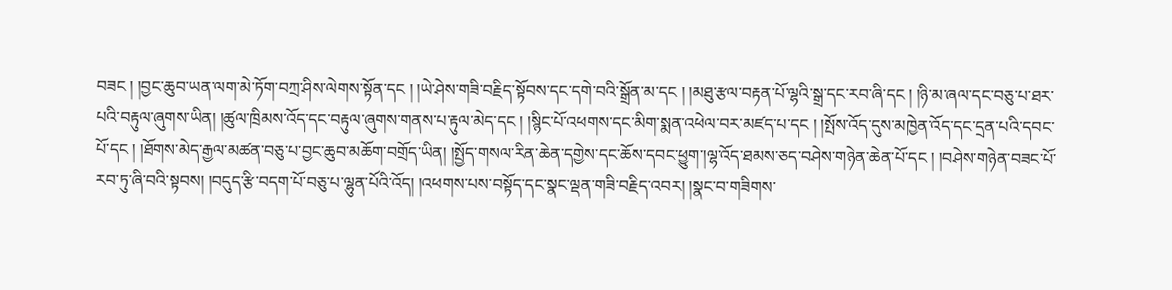བཟང ། །བྱང་ཆུབ་ཡན་ལག་མེ་ཏོག་བཀྲ་ཤིས་ལེགས་སྟོན་དང ། །ཡེ་ཤེས་གཟི་བརྗིད་སྟོབས་དང་དགེ་བའི་སྒྲོན་མ་དང ། །མཐུ་རྩལ་བརྟན་པོ་ལྷའི་སྒྲ་དང་རབ་ཞི་དང ། །ཉི་མ་ཞལ་དང་བཅུ་པ་ཐར་པའི་བརྟུལ་ཞུགས་ཡིན། །ཚུལ་ཁྲིམས་འོད་དང་བརྟུལ་ཞུགས་གནས་པ་རྟུལ་མེད་དང ། །སྙིང་པོ་འཕགས་དང་མིག་སྨན་འཕེལ་བར་མཛད་པ་དང ། །སྤོས་འོད་དུས་མཁྱེན་འོད་དང་དྲན་པའི་དབང་པོ་དང ། །ཐོགས་མེད་རྒྱལ་མཚན་བཅུ་པ་བྱང་ཆུབ་མཆོག་བགྲོད་ཡིན། །སྤྱོད་གསལ་རིན་ཆེན་དགྱེས་དང་ཆོས་དབང་ཕྱུག་།ལྷ་འོད་ཐམས་ཅད་བཤེས་གཉེན་ཆེན་པོ་དང ། །བཤེས་གཉེན་བཟང་པོ་རབ་ཏུ་ཞི་བའི་སྟབས། །བདུད་རྩི་བདག་པོ་བཅུ་པ་ལྷུན་པོའི་འོད། །འཕགས་པས་བསྟོད་དང་སྣང་ལྡན་གཟི་བརྗིད་འབར། །སྣང་བ་གཟིགས་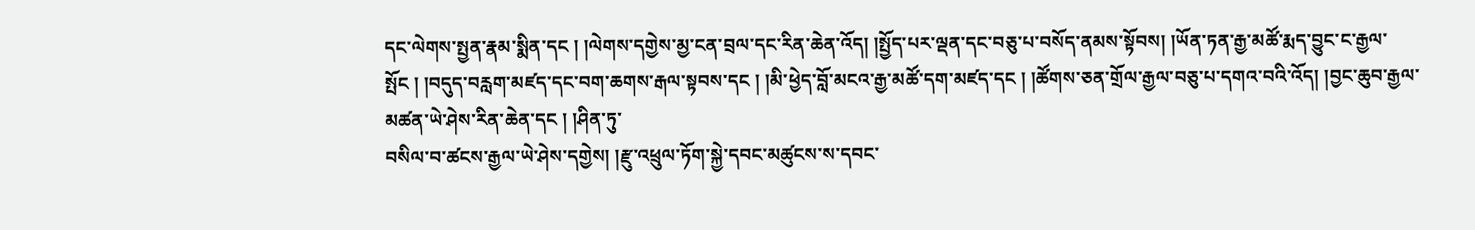དང་ལེགས་སྤྱན་རྣམ་སྨིན་དང ། །ལེགས་དགྱེས་མྱ་ངན་བྲལ་དང་རིན་ཆེན་འོད། །སྤྱོད་པར་ལྡན་དང་བཅུ་པ་བསོད་ནམས་སྟོབས། །ཡོན་ཏན་རྒྱ་མཚོ་རྨད་བྱུང་ང་རྒྱལ་སྤོང ། །བདུད་བརླག་མཛད་དང་བག་ཆགས་རྒལ་སྟབས་དང ། །མི་ཕྱེད་བློ་མངའ་རྒྱ་མཚོ་དག་མཛད་དང ། །ཚོགས་ཅན་གྲོལ་རྒྱལ་བཅུ་པ་དགའ་བའི་འོད། །བྱང་ཆུབ་རྒྱལ་མཚན་ཡེ་ཤེས་རིན་ཆེན་དང ། །ཤིན་ཏུ་
བསིལ་བ་ཚངས་རྒྱལ་ཡེ་ཤེས་དགྱེས། །རྫུ་འཕྲུལ་ཏོག་སྐྱེ་དབང་མཚུངས་ས་དབང་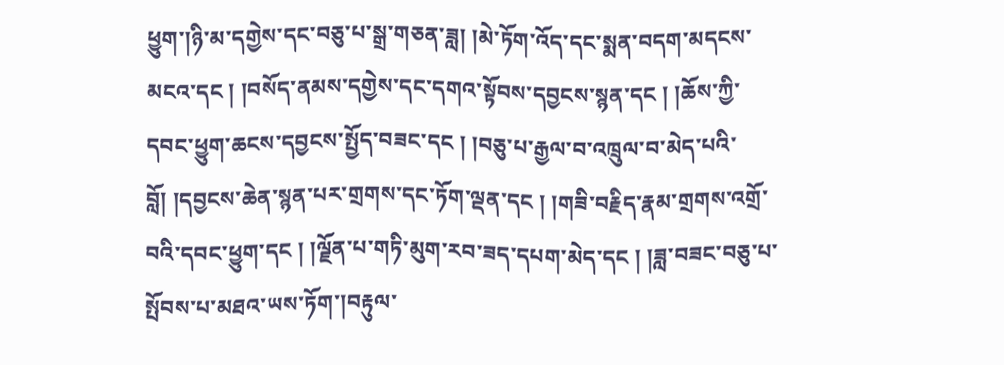ཕྱུག་།ཉི་མ་དགྱེས་དང་བཅུ་པ་སྒྲ་གཅན་ཟླ། །མེ་ཏོག་འོད་དང་སྨན་བདག་མདངས་མངའ་དང ། །བསོད་ནམས་དགྱེས་དང་དགའ་སྟོབས་དབྱངས་སྙན་དང ། །ཆོས་ཀྱི་དབང་ཕྱུག་ཆངས་དབྱངས་སྤྱོད་བཟང་དང ། །བཅུ་པ་རྒྱལ་བ་འཁྲུལ་བ་མེད་པའི་བློ། །དབྱངས་ཆེན་སྙན་པར་གྲགས་དང་ཏོག་ལྡན་དང ། །གཟི་བརྗིད་རྣམ་གྲགས་འགྲོ་བའི་དབང་ཕྱུག་དང ། །ལྗོན་པ་གཏི་མུག་རབ་ཟད་དཔག་མེད་དང ། །ཟླ་བཟང་བཅུ་པ་སྤོབས་པ་མཐའ་ཡས་ཏོག་།བརྟུལ་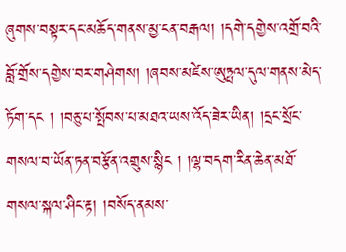ཞུགས་བསྟར་དང་མཆོད་གནས་མྱ་ངན་བརྒལ། །དགེ་དགྱེས་འགྲོ་བའི་བློ་གྲོས་དགྱེས་བར་གཤེགས། །ཞབས་མཛེས་ཨུཏྤལ་དུལ་གནས་མེད་ཏོག་དང ། །བཅུ་པ་སྤོབས་པ་མཐའ་ཡས་འོད་ཟེར་ཡིན། །དྲང་སྲོང་གསལ་བ་ཡོན་ཏན་བརྩོན་འགྲུས་སྙིང ། །ལྷ་བདག་རིན་ཆེན་མཐོ་གསལ་སྐལ་ཤིང་རྟ། །བསོད་ནམས་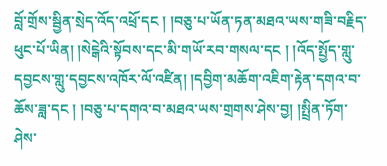བློ་གྲོས་སྦྱིན་སྲེད་འོད་འཕྲོ་དང ། །བཅུ་པ་ཡོན་ཏན་མཐའ་ཡས་གཟི་བརྗིད་ཕུང་པོ་ཡིན། །སེངྒེའི་སྟོབས་དང་མི་གཡོ་རབ་གསལ་དང ། །འོད་སྤྱོད་གླུ་དབྱངས་གླུ་དབྱངས་འཁོར་ལོ་འཛིན། །དབྱིག་མཆོག་འཇིག་རྟེན་དགའ་བ་ཆོས་ཟླ་དང ། །བཅུ་པ་དགའ་བ་མཐའ་ཡས་གྲགས་ཤེས་བྱ། །སྤྲིན་ཏོག་ཤེས་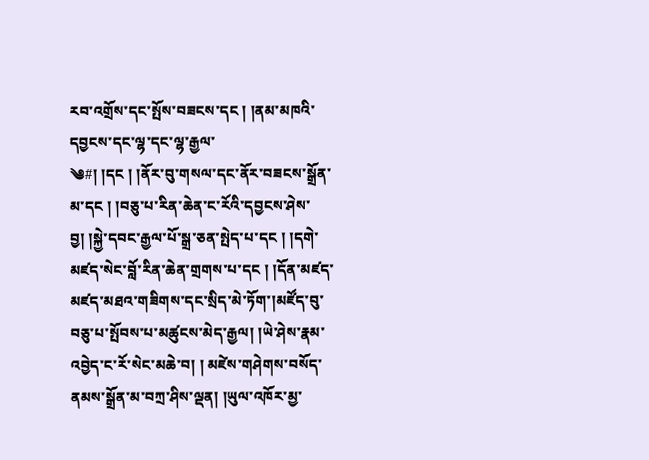རབ་འགྲོས་དང་སྤོས་བཟངས་དང ། །ནམ་མཁའི་དབྱངས་དང་ལྷ་དང་ལྷ་རྒྱལ་
༄#། །དང ། །ནོར་བུ་གསལ་དང་ནོར་བཟངས་སྒྲོན་མ་དང ། །བཅུ་པ་རིན་ཆེན་ང་རོའི་དབྱངས་ཤེས་བྱ། །སྐྱེ་དབང་རྒྱལ་པོ་སྒྲ་ཅན་སྤེད་པ་དང ། །དགེ་མཛད་སེང་བློ་རིན་ཆེན་གྲགས་པ་དང ། །དོན་མཛད་མཛད་མཐའ་གཟིགས་དང་སྲིད་མེ་ཏོག་།མཛོད་བུ་བཅུ་པ་སྤོབས་པ་མཚུངས་མེད་རྒྱལ། །ཡེ་ཤེས་རྣམ་འབྱེད་ང་རོ་སེང་མཆེ་བ། ། མཛེས་གཤེགས་བསོད་ནམས་སྒྲོན་མ་བཀྲ་ཤིས་ལྡན། །ཡུལ་འཁོར་མྱ་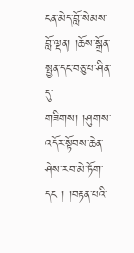ངན་མེད་བློ་སེམས་བློ་ལྡན། །ཆོས་སྒྲོན་སྤྱན་དང་བཅུ་པ་ཤིན་དུ་གཟིགས། །ཤུགས་འདོར་སྟོབས་ཆེན་ཤེས་རབ་མེ་ཏོག་དང ། །བརྟན་པའི་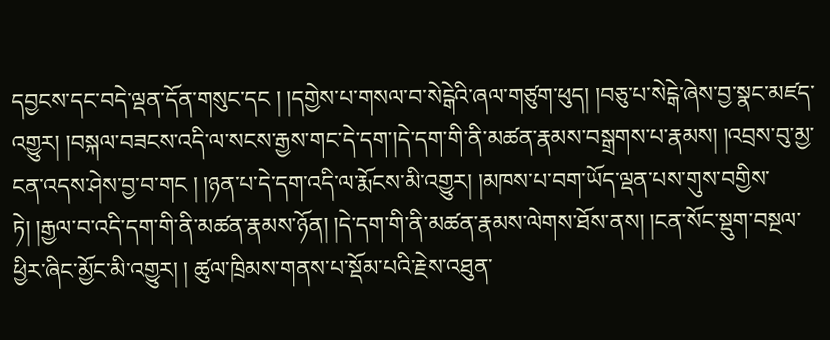དབྱངས་དང་བདེ་ལྡན་དོན་གསུང་དང ། །དགྱེས་པ་གསལ་བ་སེངྒེའི་ཞལ་གཙུག་ཕུད། །བཅུ་པ་སེངྒེ་ཞེས་བྱ་སྣང་མཛད་འགྱུར། །བསྐལ་བཟངས་འདི་ལ་སངས་རྒྱས་གང་དེ་དག་།དེ་དག་གི་ནི་མཚན་རྣམས་བསྒྲགས་པ་རྣམས། །འབྲས་བུ་མྱ་ངན་འདས་ཤེས་བྱ་བ་གང ། །ཉན་པ་དེ་དག་འདི་ལ་རྨོངས་མི་འགྱུར། །མཁས་པ་བག་ཡོད་ལྡན་པས་གུས་བགྱིས་ཏེ། །རྒྱལ་བ་འདི་དག་གི་ནི་མཚན་རྣམས་ཉོན། །དེ་དག་གི་ནི་མཚན་རྣམས་ལེགས་ཐོས་ནས། །ངན་སོང་སྡུག་བསྔལ་ཕྱིར་ཞིང་མྱོང་མི་འགྱུར། ། ཚུལ་ཁྲིམས་གནས་པ་སྡོམ་པའི་རྗེས་འཐུན་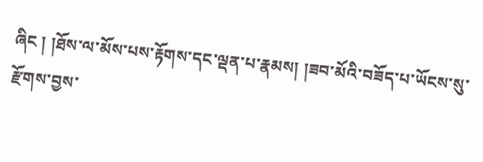ཞིང ། །ཐོས་ལ་མོས་པས་རྟོགས་དང་ལྡན་པ་རྣམས། །ཟབ་མོའི་བཟོད་པ་ཡོངས་སུ་རྫོགས་བྱས་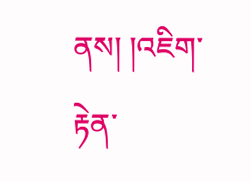ནས། །འཇིག་རྟེན་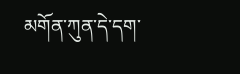མགོན་ཀུན་དེ་དག་